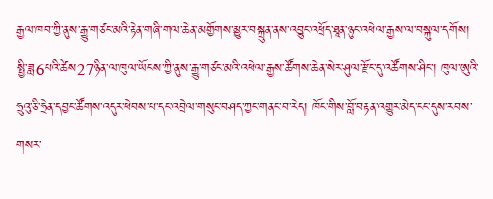རྒྱལ་ཁབ་ཀྱི་ནུས་རྒྱུ་གཙང་མའི་རྟེན་གཞི་གལ་ཆེན་མགྱོགས་མྱུར་བསྐྲུན་ནས་འབྱུང་འཕྲོད་ཐཱན་ཉུང་འཕེལ་རྒྱས་ལ་བསྐུལ་དགོས།
སྤྱི་ཟླ6པའི་ཚེས27ཉིན་ལ་ཁུལ་ཡོངས་ཀྱི་ནུས་རྒྱུ་གཙང་མའི་འཕེལ་རྒྱས་ཚོགས་ཆེན་སེར་ཤུལ་རྫོང་དུ་འཚོགས་ཤིང་། ཁུལ་ཨུའི་ཧྲུའུ་ཅི་ཧྲེན་དབྱང་ཚོགས་འདུར་ཕེབས་པ་དང་འབྲེལ་གསུང་བཤད་ཀྱང་གནང་བ་རེད། ཁོང་གིས་བློ་བརྟན་འགྱུར་མེད་ངང་དུས་རབས་གསར་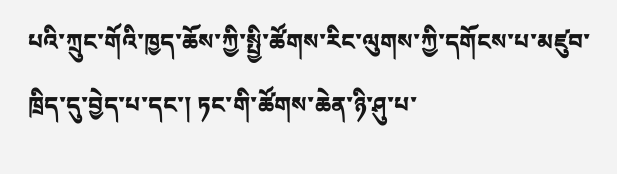པའི་ཀྲུང་གོའི་ཁྱད་ཆོས་ཀྱི་སྤྱི་ཚོགས་རིང་ལུགས་ཀྱི་དགོངས་པ་མཛུབ་ཁྲིད་དུ་བྱེད་པ་དང་། ཏང་གི་ཚོགས་ཆེན་ཉི་ཤུ་པ་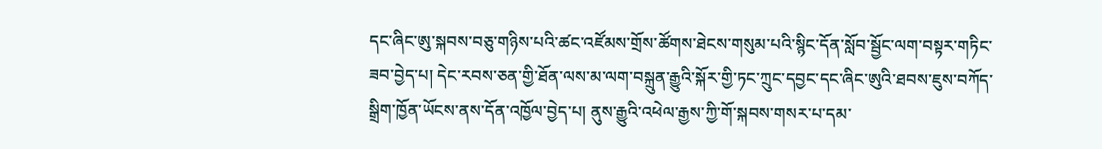དང་ཞིང་ཨུ་སྐབས་བཅུ་གཉིས་པའི་ཚང་འཛོམས་གྲོས་ཚོགས་ཐེངས་གསུམ་པའི་སྙིང་དོན་སློབ་སྦྱོང་ལག་བསྟར་གཏིང་ཟབ་བྱེད་པ། དེང་རབས་ཅན་གྱི་ཐོན་ལས་མ་ལག་བསྐྲུན་རྒྱུའི་སྐོར་གྱི་ཏང་ཀྲུང་དབྱང་དང་ཞིང་ཨུའི་ཐབས་ཇུས་བཀོད་སྒྲིག་ཁྱོན་ཡོངས་ནས་དོན་འཁྱོལ་བྱེད་པ། ནུས་རྒྱུའི་འཕེལ་རྒྱས་ཀྱི་གོ་སྐབས་གསར་པ་དམ་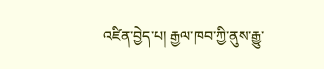འཛིན་བྱེད་པ། རྒྱལ་ཁབ་ཀྱི་ནུས་རྒྱུ་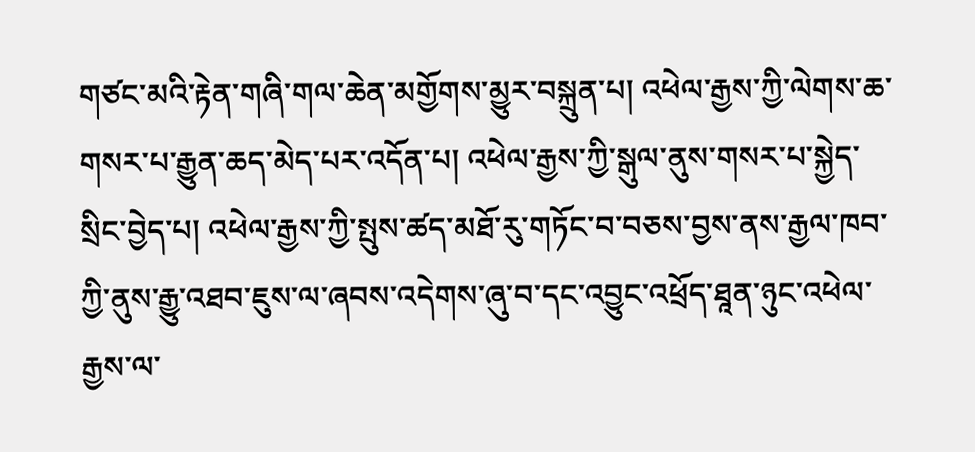གཙང་མའི་རྟེན་གཞི་གལ་ཆེན་མགྱོགས་མྱུར་བསྐྲུན་པ། འཕེལ་རྒྱས་ཀྱི་ལེགས་ཆ་གསར་པ་རྒྱུན་ཆད་མེད་པར་འདོན་པ། འཕེལ་རྒྱས་ཀྱི་སྒུལ་ནུས་གསར་པ་སྐྱེད་སྲིང་བྱེད་པ། འཕེལ་རྒྱས་ཀྱི་སྤུས་ཚད་མཐོ་རུ་གཏོང་བ་བཅས་བྱས་ནས་རྒྱལ་ཁབ་ཀྱི་ནུས་རྒྱུ་འཐབ་ཇུས་ལ་ཞབས་འདེགས་ཞུ་བ་དང་འབྱུང་འཕྲོད་ཐཱན་ཉུང་འཕེལ་རྒྱས་ལ་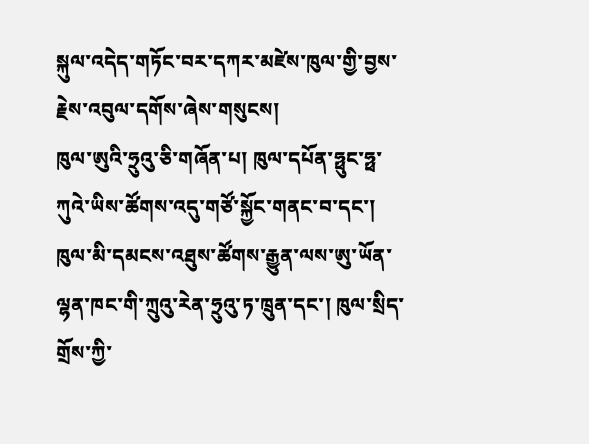སྐུལ་འདེད་གཏོང་བར་དཀར་མཛེས་ཁུལ་གྱི་བྱས་རྗེས་འབུལ་དགོས་ཞེས་གསུངས།
ཁུལ་ཨུའི་ཧྲུའུ་ཅི་གཞོན་པ། ཁུལ་དཔོན་ཧྥུང་ཧྥ་ཀུའེ་ཡིས་ཚོགས་འདུ་གཙོ་སྐྱོང་གནང་བ་དང་། ཁུལ་མི་དམངས་འཐུས་ཚོགས་རྒྱུན་ལས་ཨུ་ཡོན་ལྷན་ཁང་གི་ཀྲུའུ་རེན་ཧྲུའུ་ཏ་ཁྲུན་དང་། ཁུལ་སྲིད་གྲོས་ཀྱི་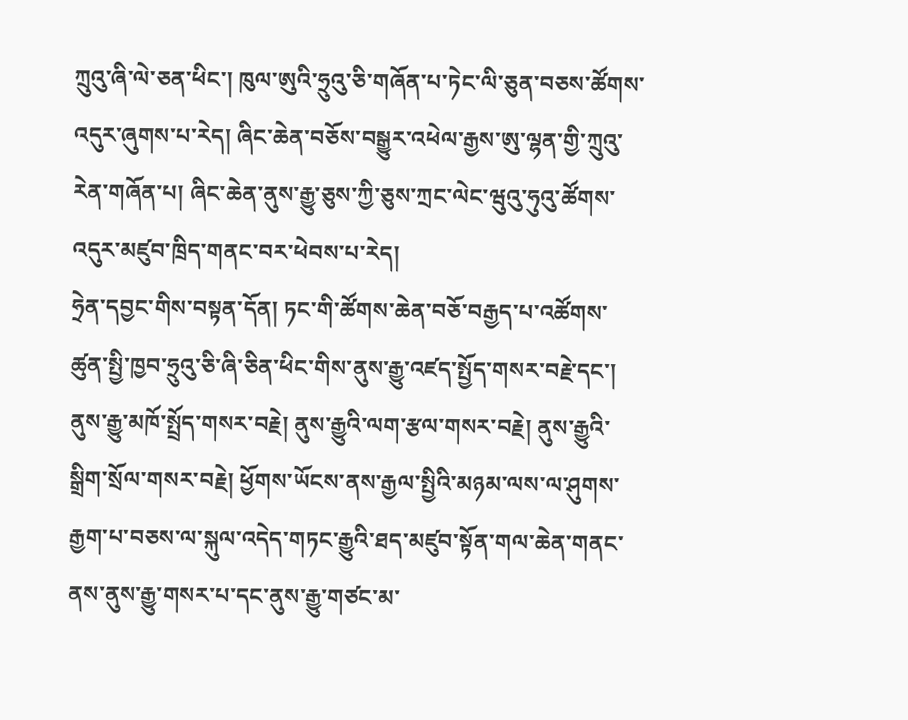ཀྲུའུ་ཞི་ལེ་ཅན་ཕིང་། ཁུལ་ཨུའི་ཧྲུའུ་ཅི་གཞོན་པ་ཏེང་ལི་ཅུན་བཅས་ཚོགས་འདུར་ཞུགས་པ་རེད། ཞིང་ཆེན་བཅོས་བསྒྱུར་འཕེལ་རྒྱས་ཨུ་ལྷན་གྱི་ཀྲུའུ་རེན་གཞོན་པ། ཞིང་ཆེན་ནུས་རྒྱུ་ཅུས་ཀྱི་ཅུས་ཀྲང་ལེང་ཝུའུ་ཧུའུ་ཚོགས་འདུར་མཛུབ་ཁྲིད་གནང་བར་ཕེབས་པ་རེད།
ཧྲེན་དབྱང་གིས་བསྟན་དོན། ཏང་གི་ཚོགས་ཆེན་བཅོ་བརྒྱད་པ་འཚོགས་ཚུན་སྤྱི་ཁྱབ་ཧྲུའུ་ཅི་ཞི་ཅིན་ཕིང་གིས་ནུས་རྒྱུ་འཛད་སྤྱོད་གསར་བརྗེ་དང་། ནུས་རྒྱུ་མཁོ་སྤྲོད་གསར་བརྗེ། ནུས་རྒྱུའི་ལག་རྩལ་གསར་བརྗེ། ནུས་རྒྱུའི་སྒྲིག་སྲོལ་གསར་བརྗེ། ཕྱོགས་ཡོངས་ནས་རྒྱལ་སྤྱིའི་མཉམ་ལས་ལ་ཤུགས་རྒྱག་པ་བཅས་ལ་སྐུལ་འདེད་གཏང་རྒྱུའི་ཐད་མཛུབ་སྟོན་གལ་ཆེན་གནང་ནས་ནུས་རྒྱུ་གསར་པ་དང་ནུས་རྒྱུ་གཙང་མ་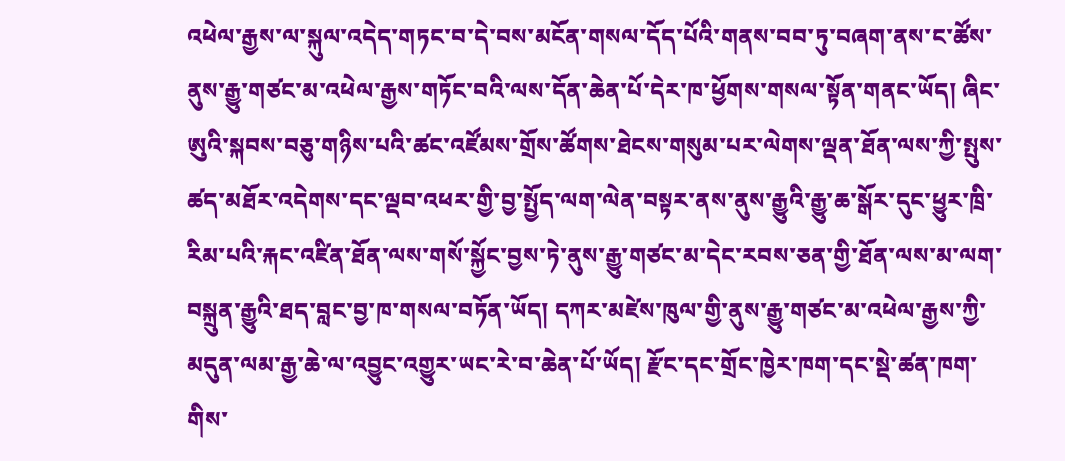འཕེལ་རྒྱས་ལ་སྐུལ་འདེད་གཏང་བ་དེ་བས་མངོན་གསལ་དོད་པོའི་གནས་བབ་ཏུ་བཞག་ནས་ང་ཚོས་ནུས་རྒྱུ་གཙང་མ་འཕེལ་རྒྱས་གཏོང་བའི་ལས་དོན་ཆེན་པོ་དེར་ཁ་ཕྱོགས་གསལ་སྟོན་གནང་ཡོད། ཞིང་ཨུའི་སྐབས་བཅུ་གཉིས་པའི་ཚང་འཛོམས་གྲོས་ཚོགས་ཐེངས་གསུམ་པར་ལེགས་ལྡན་ཐོན་ལས་ཀྱི་སྤུས་ཚད་མཐོར་འདེགས་དང་ལྡབ་འཕར་གྱི་བྱ་སྤྱོད་ལག་ལེན་བསྟར་ནས་ནུས་རྒྱུའི་རྒྱུ་ཆ་སྒོར་དུང་ཕྱུར་ཁྲི་རིམ་པའི་རྐང་འཛིན་ཐོན་ལས་གསོ་སྐྱོང་བྱས་ཏེ་ནུས་རྒྱུ་གཙང་མ་དེང་རབས་ཅན་གྱི་ཐོན་ལས་མ་ལག་བསྐྲུན་རྒྱུའི་ཐད་བླང་བྱ་ཁ་གསལ་བཏོན་ཡོད། དཀར་མཛེས་ཁུལ་གྱི་ནུས་རྒྱུ་གཙང་མ་འཕེལ་རྒྱས་ཀྱི་མདུན་ལམ་རྒྱ་ཆེ་ལ་འབྱུང་འགྱུར་ཡང་རེ་བ་ཆེན་པོ་ཡོད། རྫོང་དང་གྲོང་ཁྱེར་ཁག་དང་སྡེ་ཚན་ཁག་གིས་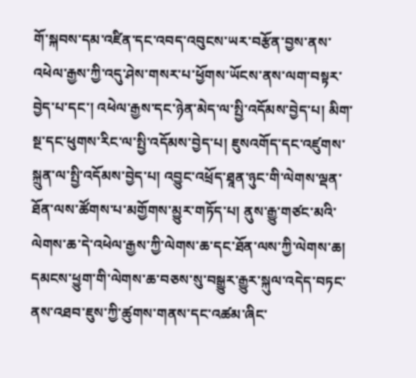གོ་སྐབས་དམ་འཛིན་དང་འབད་འབུངས་ཡར་བརྩོན་བྱས་ནས་འཕེལ་རྒྱས་ཀྱི་འདུ་ཤེས་གསར་པ་ཕྱོགས་ཡོངས་ནས་ལག་བསྟར་བྱེད་པ་དང་། འཕེལ་རྒྱས་དང་ཉེན་མེད་ལ་སྤྱི་འདོམས་བྱེད་པ། མིག་སྔ་དང་ཕུགས་རིང་ལ་སྤྱི་འདོམས་བྱེད་པ། ཇུསའགོད་དང་འཛུགས་སྐྲུན་ལ་སྤྱི་འདོམས་བྱེད་པ། འབྱུང་འཕྲོད་ཐཱན་ཉུང་གི་ལེགས་ལྡན་ཐོན་ལས་ཚོགས་པ་མགྱོགས་མྱུར་གཏོད་པ། ནུས་རྒྱུ་གཙང་མའི་ལེགས་ཆ་དེ་འཕེལ་རྒྱས་ཀྱི་ལེགས་ཆ་དང་ཐོན་ལས་ཀྱི་ལེགས་ཆ། དམངས་ཕྱུག་གི་ལེགས་ཆ་བཅས་སུ་བསྒྱུར་རྒྱུར་སྐུལ་འདེད་བཏང་ནས་འཐབ་ཇུས་ཀྱི་ཚུགས་གནས་དང་འཚམ་ཞིང་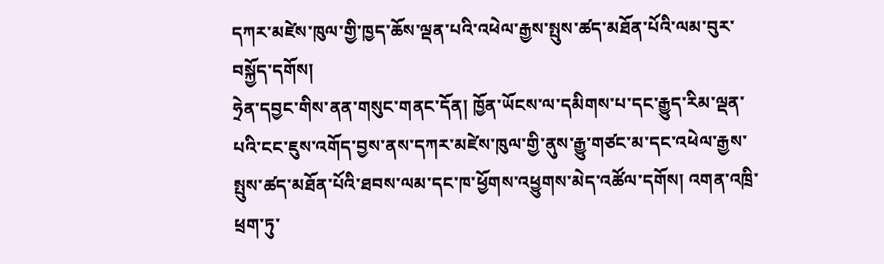དཀར་མཛེས་ཁུལ་གྱི་ཁྱད་ཆོས་ལྡན་པའི་འཕེལ་རྒྱས་སྤུས་ཚད་མཐོན་པོའི་ལམ་བུར་བསྐྱོད་དགོས།
ཧྲེན་དབྱང་གིས་ནན་གསུང་གནང་དོན། ཁྱོན་ཡོངས་ལ་དམིགས་པ་དང་རྒྱུད་རིམ་ལྡན་པའི་ངང་ཇུས་འགོད་བྱས་ནས་དཀར་མཛེས་ཁུལ་གྱི་ནུས་རྒྱུ་གཙང་མ་དང་འཕེལ་རྒྱས་སྤུས་ཚད་མཐོན་པོའི་ཐབས་ལམ་དང་ཁ་ཕྱོགས་འཕྱུགས་མེད་འཚོལ་དགོས། འགན་འཁྲི་ཕྲག་ཏུ་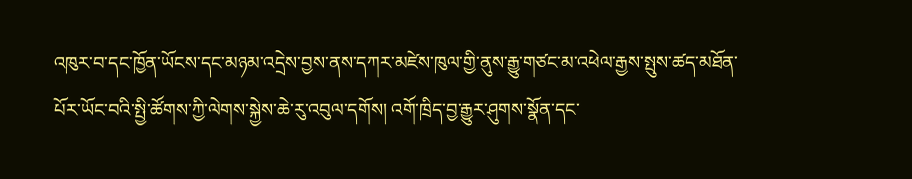འཁུར་བ་དང་ཁྱོན་ཡོངས་དང་མཉམ་འདྲེས་བྱས་ནས་དཀར་མཛེས་ཁུལ་གྱི་ནུས་རྒྱུ་གཙང་མ་འཕེལ་རྒྱས་སྤུས་ཚད་མཐོན་པོར་ཡོང་བའི་སྤྱི་ཚོགས་ཀྱི་ལེགས་སྐྱེས་ཆེ་རུ་འབུལ་དགོས། འགོ་ཁྲིད་བྱ་རྒྱུར་ཤུགས་སྣོན་དང་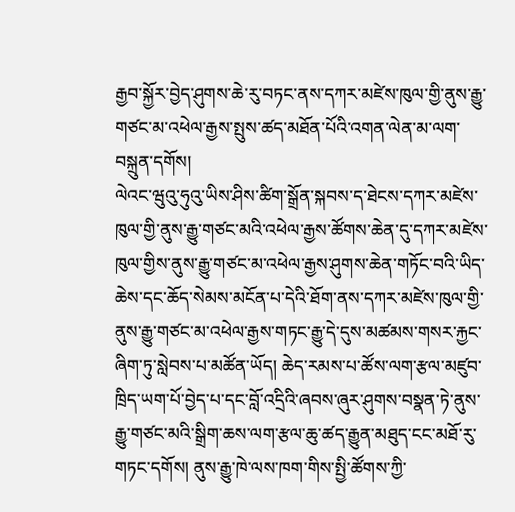རྒྱབ་སྐྱོར་བྱེད་ཤུགས་ཆེ་རུ་བཏང་ནས་དཀར་མཛེས་ཁུལ་གྱི་ནུས་རྒྱུ་གཙང་མ་འཕེལ་རྒྱས་སྤུས་ཚད་མཐོན་པོའི་འགན་ལེན་མ་ལག་བསྐྲུན་དགོས།
ལེའང་ཝུའུ་ཧུའུ་ཡིས་ཤིས་ཚིག་སྒྲོན་སྐབས་ད་ཐེངས་དཀར་མཛེས་ཁུལ་གྱི་ནུས་རྒྱུ་གཙང་མའི་འཕེལ་རྒྱས་ཚོགས་ཆེན་དུ་དཀར་མཛེས་ཁུལ་གྱིས་ནུས་རྒྱུ་གཙང་མ་འཕེལ་རྒྱས་ཤུགས་ཆེན་གཏོང་བའི་ཡིད་ཆེས་དང་ཆོད་སེམས་མངོན་པ་དེའི་ཐོག་ནས་དཀར་མཛེས་ཁུལ་གྱི་ནུས་རྒྱུ་གཙང་མ་འཕེལ་རྒྱས་གཏང་རྒྱུ་དེ་དུས་མཚམས་གསར་རྐྱང་ཞིག་ཏུ་སླེབས་པ་མཚོན་ཡོད། ཆེད་རམས་པ་ཚོས་ལག་རྩལ་མཛུབ་ཁྲིད་ཡག་པོ་བྱེད་པ་དང་བློ་འདྲིའི་ཞབས་ཞུར་ཤུགས་བསྣན་ཏེ་ནུས་རྒྱུ་གཙང་མའི་སྒྲིག་ཆས་ལག་རྩལ་ཆུ་ཚད་རྒྱུན་མཐུད་ངང་མཐོ་རུ་གཏང་དགོས། ནུས་རྒྱུ་ཁེ་ལས་ཁག་གིས་སྤྱི་ཚོགས་ཀྱི་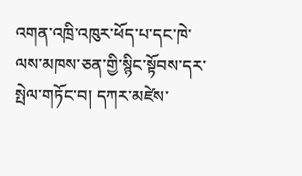འགན་འཁྲི་འཁུར་ཕོད་པ་དང་ཁེ་ལས་མཁས་ཅན་གྱི་སྙིང་སྟོབས་དར་སྤེལ་གཏོང་བ། དཀར་མཛེས་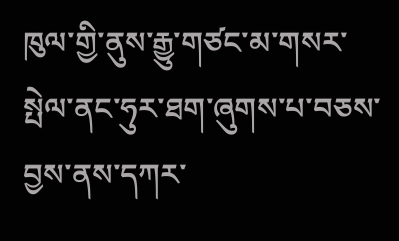ཁུལ་གྱི་ནུས་རྒྱུ་གཙང་མ་གསར་སྤེལ་ནང་ཧུར་ཐག་ཞུགས་པ་བཅས་བྱས་ནས་དཀར་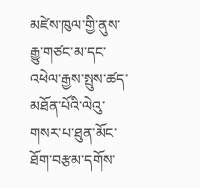མཛེས་ཁུལ་གྱི་ནུས་རྒྱུ་གཙང་མ་དང་འཕེལ་རྒྱས་སྤུས་ཚད་མཐོན་པོའི་ལེའུ་གསར་པ་ཐུན་མོང་ཐོག་བརྩམ་དགོས་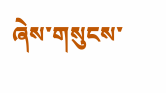ཞེས་གསུངས་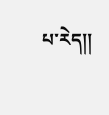པ་རེད།།